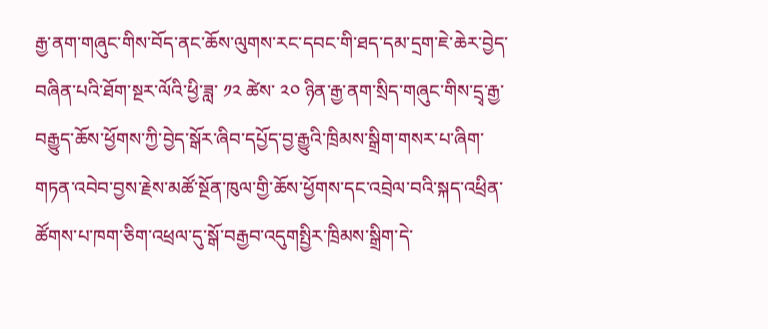རྒྱ་ནག་གཞུང་གིས་བོད་ནང་ཆོས་ལུགས་རང་དབང་གི་ཐད་དམ་དྲག་ཇེ་ཆེར་བྱེད་བཞིན་པའི་ཐོག་སྔར་ལོའི་ཕྱི་ཟླ་ ༡༢ ཚེས་ ༢༠ ཉིན་རྒྱ་ནག་སྲིད་གཞུང་གིས་དྲྭ་རྒྱ་བརྒྱུད་ཆོས་ཕྱོགས་ཀྱི་བྱེད་སྒོར་ཞིབ་དཔྱོད་བྱ་རྒྱུའི་ཁྲིམས་སྒྲིག་གསར་པ་ཞིག་གཏན་འབེབ་བྱས་རྗེས་མཚོ་སྔོན་ཁུལ་གྱི་ཆོས་ཕྱོགས་དང་འབྲེལ་བའི་སྐད་འཕྲིན་ཚོགས་པ་ཁག་ཅིག་འཕྲལ་དུ་སྒོ་བརྒྱབ་འདུགསྤྱིར་ཁྲིམས་སྒྲིག་དེ་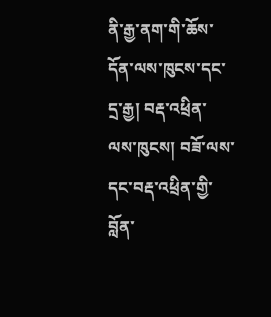ནི་རྒྱ་ནག་གི་ཆོས་དོན་ལས་ཁུངས་དང་དྲ་རྒྱ། བརྡ་འཕྲིན་ལས་ཁུངས། བཟོ་ལས་དང་བརྡ་འཕྲིན་གྱི་བློན་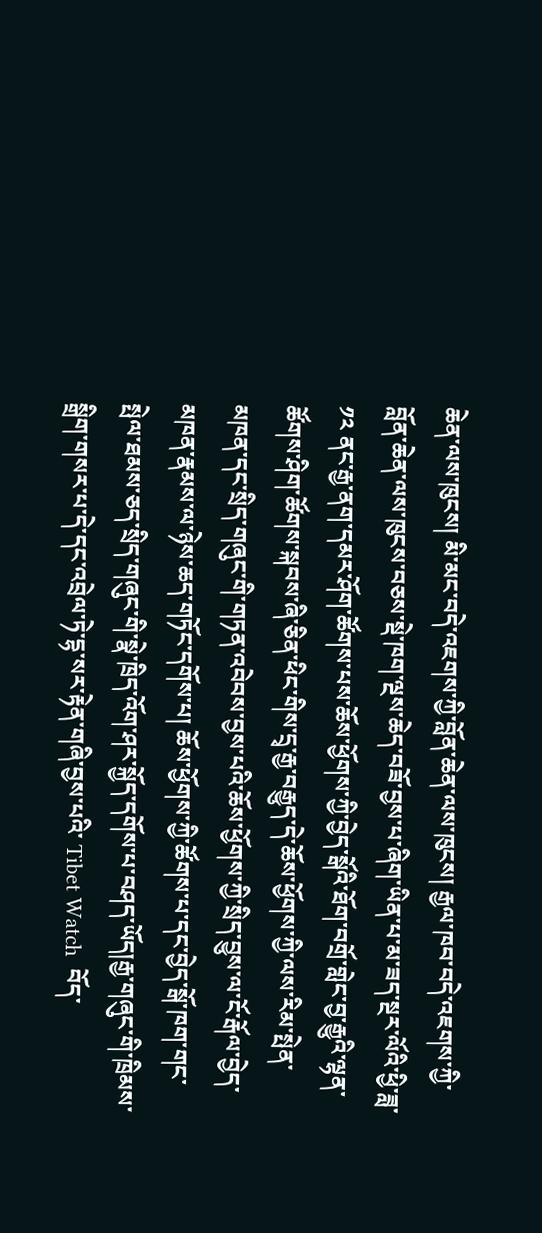ཆེན་ལས་ཁུངས། མི་མང་བདེ་འཇགས་ཀྱི་བློན་ཆེན་ལས་ཁུངས། རྒྱལ་ཁབ་བདེ་འཇགས་ཀྱི་བློན་ཆེན་ལས་ཁུངས་བཅས་སྡེ་ཁག་ལྔས་ཆེད་བཟོ་བྱས་པ་ཞིག་ཡིན་པ་མ་ཟད་སྔར་ལོའི་ཕྱི་ཟླ་ ༡༢ ནང་རྒྱ་ནག་དམར་ཤོག་ཚོགས་པས་ཆོས་ཕྱོགས་ཀྱི་བྱེད་སྒོའི་ཐོག་བགྲོ་གླེང་བྱ་རྒྱུའི་ལྷན་ཚོགས་ཤིག་ཚོགས་སྐབས་ཞི་ཅིན་ཕིང་གིས་དྲྭ་རྒྱ་བརྒྱུད་དེ་ཆོས་ཕྱོགས་ཀྱི་ལས་རིམ་སྤེན་མཁན་དང་སྲིད་གཞུང་གི་གཏན་འབེབས་བྱས་པའི་ཆོས་ཕྱོགས་ཀྱི་སྲིད་བྱུས་ལ་ངོ་རྒོལ་བྱེད་མཁན་རྣམས་ལ་ཉེས་ཆད་གཏོང་དགོས་པ། ཆོས་ཕྱོགས་ཀྱི་ཚོགས་པ་དང་བྱེད་སྒོ་ཁག་གང་སྤེལ་ཐམས་ཅད་སྲིད་གཞུང་གི་སྣེ་ཁྲིད་འོག་ཤར་སྐྱོད་དགོས་པ་བཤད་ཡོད།རྒྱ་གཞུང་གི་ཁྲིམས་སྒྲིག་གསར་པ་དེ་དང་འབྲེལ་ཏེ་དྷ་སར་རྟེན་གཞི་བྱས་པའི་ Tibet Watch  བོད་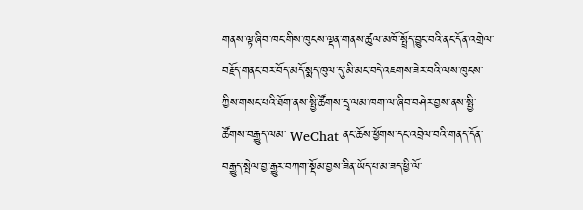གནས་ལྟ་ཞིབ་ཁང་གིས་ཁུངས་ལྡན་གནས་ཚུལ་མཁོ་སྤྲོད་བྱུང་བའི་ནང་དོན་འགྲེལ་བརྗོད་གནང་བར་བོད་མདོ་སྨད་ཁུལ་དུ་མི་མང་བདེ་འཇགས་ཟེར་བའི་ལས་ཁུངས་ཀྱིས་གསང་པའི་ཐོག་ནས་སྤྱི་ཚོགས་དྲྭ་ལམ་ཁག་ལ་ཞིབ་བཤེར་བྱས་ནས་སྤྱི་ཚོགས་བརྒྱུད་ལམ་ WeChat ནང་ཆོས་ཕྱོགས་དང་འབྲེལ་བའི་གནད་དོན་བརྒྱུད་སྤེལ་བྱ་རྒྱུར་བཀག་སྡོམ་བྱས་ཟིན་ཡོད་པ་མ་ཟད་ཕྱི་ལོ་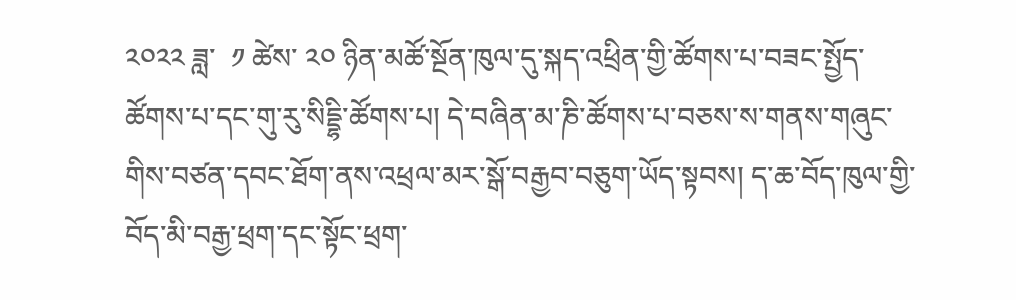༢༠༢༢ ཟླ་  ༡ ཚེས་ ༢༠ ཉིན་མཚོ་སྔོན་ཁུལ་དུ་སྐད་འཕྲིན་གྱི་ཚོགས་པ་བཟང་སྤྱོད་ཚོགས་པ་དང་གུ་རུ་སིདྡྷི་ཚོགས་པ། དེ་བཞིན་མ་ཎི་ཚོགས་པ་བཅས་ས་གནས་གཞུང་གིས་བཙན་དབང་ཐོག་ནས་འཕྲལ་མར་སྒོ་བརྒྱབ་བཅུག་ཡོད་སྟབས། ད་ཆ་བོད་ཁུལ་གྱི་བོད་མི་བརྒྱ་ཕྲག་དང་སྟོང་ཕྲག་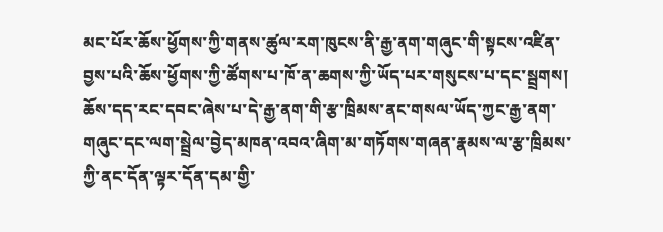མང་པོར་ཆོས་ཕྱོགས་ཀྱི་གནས་ཚུལ་རག་ཁུངས་ནི་རྒྱ་ནག་གཞུང་གི་སྟངས་འཛིན་བྱས་པའི་ཆོས་ཕྱོགས་ཀྱི་ཚོགས་པ་ཁོ་ན་ཆགས་ཀྱི་ཡོད་པར་གསུངས་པ་དང་སྦྲགས། ཆོས་དད་རང་དབང་ཞེས་པ་དེ་རྒྱ་ནག་གི་རྩ་ཁྲིམས་ནང་གསལ་ཡོད་ཀྱང་རྒྱ་ནག་གཞུང་དང་ལག་སྦྲེལ་བྱེད་མཁན་འབའ་ཞིག་མ་གཏོགས་གཞན་རྣམས་ལ་རྩ་ཁྲིམས་ཀྱི་ནང་དོན་ལྟར་དོན་དམ་གྱི་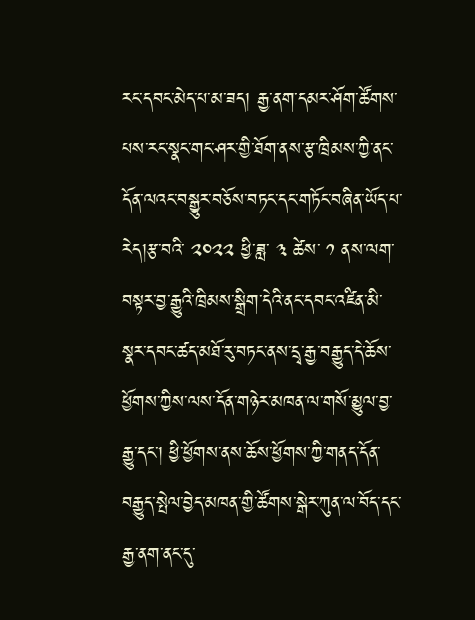རང་དབང་མེད་པ་མ་ཟད། རྒྱ་ནག་དམར་ཤོག་ཚོགས་པས་རང་སྣང་གང་ཤར་གྱི་ཐོག་ནས་རྩ་ཁྲིམས་ཀྱི་ནང་དོན་ལའང་བསྒྱུར་བཅོས་བཏང་དང་གཏོང་བཞིན་ཡོད་པ་རེད།རྩ་བའི་ ༢༠༢༢ ཕྱི་ཟླ་ ༣ ཚེས་ ༡ ནས་ལག་བསྟར་བྱ་རྒྱུའི་ཁྲིམས་སྒྲིག་དེའི་ནང་དབང་འཛིན་མི་སྣར་དབང་ཚད་མཐོ་རུ་བཏང་ནས་དྲྭ་རྒྱ་བརྒྱུད་དེ་ཆོས་ཕྱོགས་ཀྱིས་ལས་དོན་གཉེར་མཁན་ལ་གསོ་མྱུལ་བྱ་རྒྱུ་དང་། ཕྱི་ཕྱོགས་ནས་ཆོས་ཕྱོགས་ཀྱི་གནད་དོན་བརྒྱུད་སྤེལ་བྱེད་མཁན་གྱི་ཚོགས་སྒེར་ཀུན་ལ་བོད་དང་རྒྱ་ནག་ནང་དུ་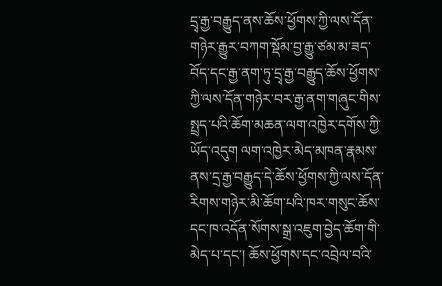དྲྭ་རྒྱ་བརྒྱུད་ནས་ཆོས་ཕྱོགས་ཀྱི་ལས་དོན་གཉེར་རྒྱུར་བཀག་སྡོམ་བྱ་རྒྱུ་ཙམ་མ་ཟད་བོད་དང་རྒྱ་ནག་ཏུ་དྲྭ་རྒྱ་བརྒྱུད་ཆོས་ཕྱོགས་ཀྱི་ལས་དོན་གཉེར་བར་རྒྱ་ནག་གཞུང་གིས་སྤྲད་པའི་ཆོག་མཆན་ལག་འཁྱེར་དགོས་ཀྱི་ཡོད་འདུག ལག་འཁྱེར་མེད་མཁན་རྣམས་ནས་དྲ་རྒྱ་བརྒྱུད་དེ་ཆོས་ཕྱོགས་ཀྱི་ལས་དོན་རིགས་གཉེར་མི་ཆོག་པའི་ཁར་གསུང་ཆོས་དང་ཁ་འདོན་སོགས་སྒྲ་འཇུག་བྱེད་ཆོག་གི་མེད་པ་དང་། ཆོས་ཕྱོགས་དང་འབྲེལ་བའི་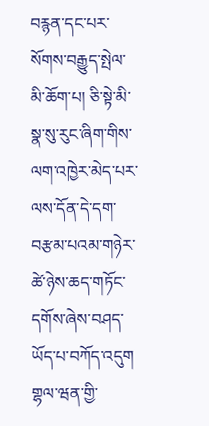བརྙན་དང་པར་སོགས་བརྒྱུད་སྤེལ་མི་ཆོག་པ། ཅི་སྟེ་མི་སྣ་སུ་རུང་ཞིག་གིས་ལག་འཁྱེར་མེད་པར་ལས་དོན་དེ་དག་བརྩམ་པའམ་གཉེར་ཚེ་ཉེས་ཆད་གཏོང་དགོས་ཞེས་བཤད་ཡོད་པ་བཀོད་འདུག
གྷལ་ཝན་གྱི་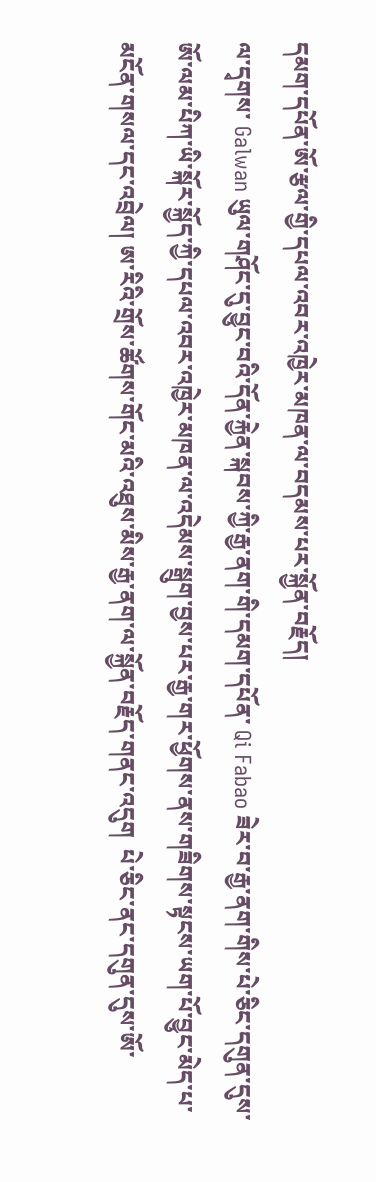དམག་དཔོན་ཨོ་རྩལ་གྱི་དཔལ་འབར་འཁྱེར་མཁན་ལ་བདམས་པར་སྐྱོན་བརྗོད།
ལ་དྭགས་ Galwan ཡུལ་གཤོང་དུ་བྱུང་བའི་དོན་རྐྱེན་སྐབས་ཀྱི་རྒྱ་ནག་གི་དམག་དཔོན་ Qi Fabao ཟེར་བ་རྒྱ་ནག་གིས་པེ་ཅིང་དགུན་དུས་ཨོ་ལམ་པིཀ་ཡི་སྐོར་སྐྱོད་ཀྱི་དཔལ་འབར་འཁྱེར་མཁན་ལ་འདེམས་སྒྲུག་བྱས་པར་རྒྱ་གར་ཕྱོགས་ནས་གཟིགས་སྟངས་ཡག་པོ་བྱུང་མེད་པ་མངོན་གསལ་དང་འབྲེལ། ཨ་རིའི་གྲོས་ཚོགས་གོང་མའི་འཐུས་མིས་རྒྱ་ནག་ལ་སྐྱོན་བརྗོད་གནང་འདུག  པེ་ཅིང་ནང་དགུན་དུས་ཨོ་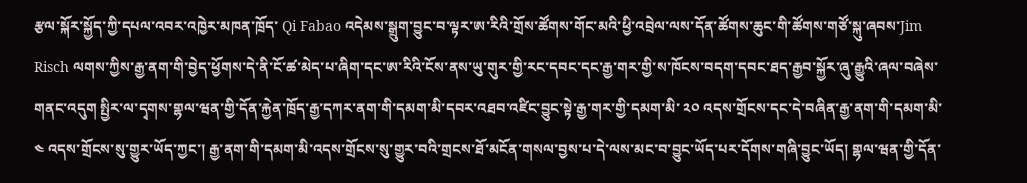རྩལ་སྐོར་སྐྱོད་ཀྱི་དཔལ་འབར་འཁྱེར་མཁན་ཁྲོད་ Qi Fabao འདེམས་སྒྲུག་བྱུང་བ་ལྟར་ཨ་རིའི་གྲོས་ཚོགས་གོང་མའི་ཕྱི་འབྲེལ་ལས་དོན་ཚོགས་ཆུང་གི་ཚོགས་གཙོ་སྐུ་ཞབས་Jim Risch ལགས་ཀྱིས་རྒྱ་ནག་གི་བྱེད་ཕྱོགས་དེ་ནི་ངོ་ཚ་མེད་པ་ཞིག་དང་ཨ་རིའི་ངོས་ནས་ཡུ་གུར་གྱི་རང་དབང་དང་རྒྱ་གར་གྱི་ས་ཁོངས་བདག་དབང་ཐད་རྒྱབ་སྐྱོར་ཞུ་རྒྱུའི་ཞལ་བཞེས་གནང་འདུག སྤྱིར་ལ་དྭགས་གྷལ་ཝན་གྱི་དོན་རྐྱེན་ཁྲོད་རྒྱ་དཀར་ནག་གི་དམག་མི་དབར་འཐབ་འཛིང་བྱུང་སྟེ་རྒྱ་གར་གྱི་དམག་མི་ ༢༠ འདས་གྲོངས་དང་དེ་བཞིན་རྒྱ་ནག་གི་དམག་མི་ ༤ འདས་གྲོངས་སུ་གྱུར་ཡོད་ཀྱང་། རྒྱ་ནག་གི་དམག་མི་འདས་གྲོངས་སུ་གྱུར་བའི་གྲངས་ཐོ་མངོན་གསལ་བྱས་པ་དེ་ལས་མང་བ་བྱུང་ཡོད་པར་དོགས་གཞི་བྱུང་ཡོད། གྷལ་ཝན་གྱི་དོན་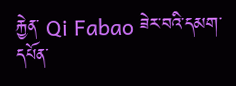རྐྱེན་ Qi Fabao ཟེར་བའི་དམག་དཔོན་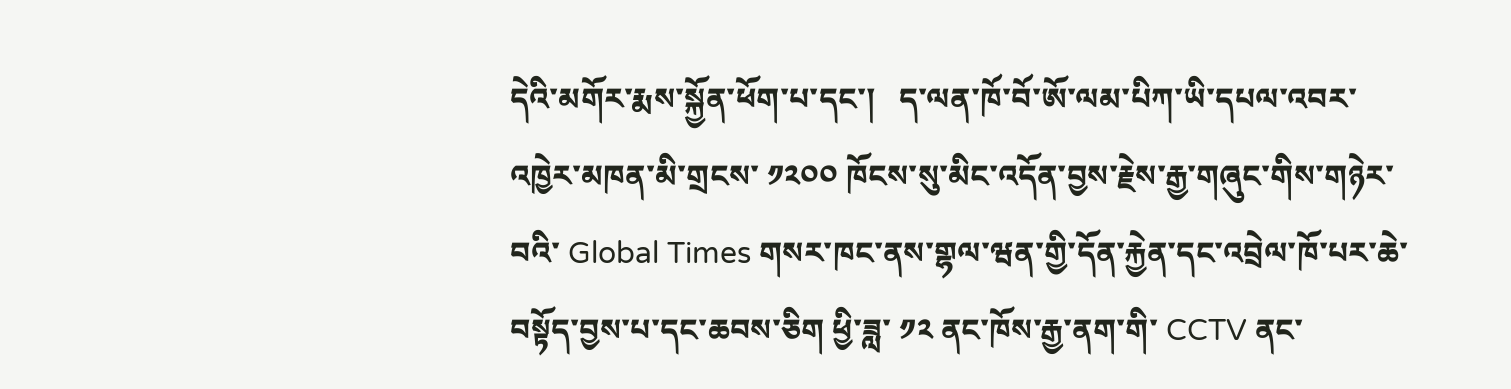དེའི་མགོར་རྨས་སྐྱོན་ཕོག་པ་དང་།   ད་ལན་ཁོ་བོ་ཨོ་ལམ་པིཀ་ཡི་དཔལ་འབར་འཁྱེར་མཁན་མི་གྲངས་ ༡༢༠༠ ཁོངས་སུ་མིང་འདོན་བྱས་རྗེས་རྒྱ་གཞུང་གིས་གཉེར་བའི་ Global Times གསར་ཁང་ནས་གྷལ་ཝན་གྱི་དོན་རྐྱེན་དང་འབྲེལ་ཁོ་པར་ཆེ་བསྟོད་བྱས་པ་དང་ཆབས་ཅིག ཕྱི་ཟླ་ ༡༢ ནང་ཁོས་རྒྱ་ནག་གི་ CCTV ནང་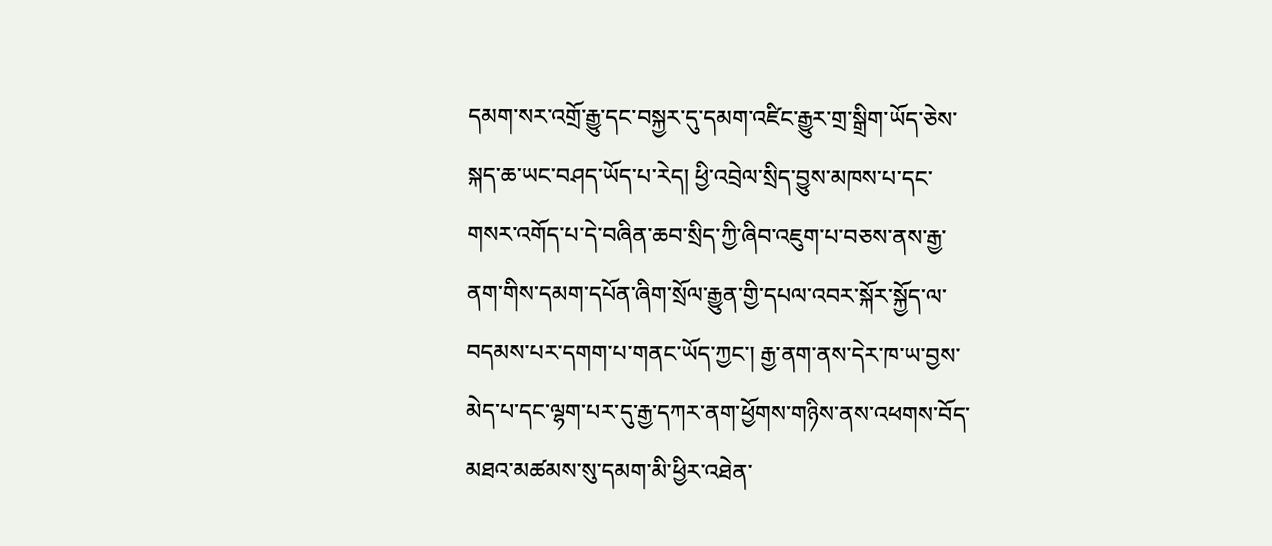དམག་སར་འགྲོ་རྒྱུ་དང་བསྐྱར་དུ་དམག་འཛིང་རྒྱུར་གྲ་སྒྲིག་ཡོད་ཅེས་སྐད་ཆ་ཡང་བཤད་ཡོད་པ་རེད། ཕྱི་འབྲེལ་སྲིད་བྱུས་མཁས་པ་དང་གསར་འགོད་པ་དེ་བཞིན་ཆབ་སྲིད་ཀྱི་ཞིབ་འཇུག་པ་བཅས་ནས་རྒྱ་ནག་གིས་དམག་དཔོན་ཞིག་སྲོལ་རྒྱུན་གྱི་དཔལ་འབར་སྐོར་སྐྱོད་ལ་བདམས་པར་དགག་པ་གནང་ཡོད་ཀྱང་། རྒྱ་ནག་ནས་དེར་ཁ་ཡ་བྱས་མེད་པ་དང་ལྷག་པར་དུ་རྒྱ་དཀར་ནག་ཕྱོགས་གཉིས་ནས་འཕགས་བོད་མཐའ་མཚམས་སུ་དམག་མི་ཕྱིར་འཐེན་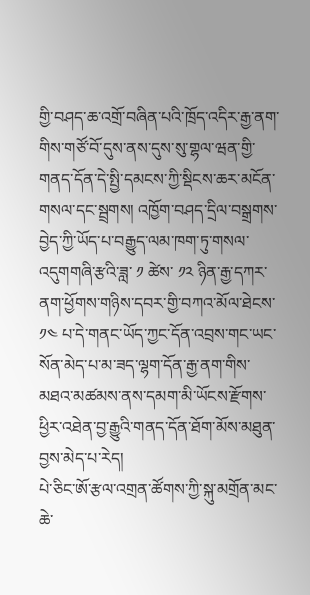གྱི་བཤད་ཆ་འགྲོ་བཞིན་པའི་ཁྲོད་འདིར་རྒྱ་ནག་གིས་གཙོ་བོ་དུས་ནས་དུས་སུ་གྷལ་ཝན་གྱི་གནད་དོན་དེ་སྤྱི་དམངས་ཀྱི་སྡིངས་ཆར་མངོན་གསལ་དང་སྦྲགས། འཁྱོག་བཤད་དྲིལ་བསྒྲགས་བྱེད་ཀྱི་ཡོད་པ་བརྒྱུད་ལམ་ཁག་ཏུ་གསལ་འདུགགཞི་རྩའི་ཟླ་ ༡ ཚེས་ ༡༢ ཉིན་རྒྱ་དཀར་ནག་ཕྱོགས་གཉིས་དབར་གྱི་བཀའ་མོལ་ཐེངས་ ༡༤ པ་དེ་གནང་ཡོད་ཀྱང་དོན་འབྲས་གང་ཡང་སོན་མེད་པ་མ་ཟད་ལྷག་དོན་རྒྱ་ནག་གིས་མཐའ་མཚམས་ནས་དམག་མི་ཡོངས་རྫོགས་ཕྱིར་འཐེན་བྱ་རྒྱུའི་གནད་དོན་ཐོག་མོས་མཐུན་བྱས་མེད་པ་རེད།
པེ་ཅིང་ཨོ་རྩལ་འགྲན་ཚོགས་ཀྱི་སྐུ་མགྲོན་མང་ཆེ་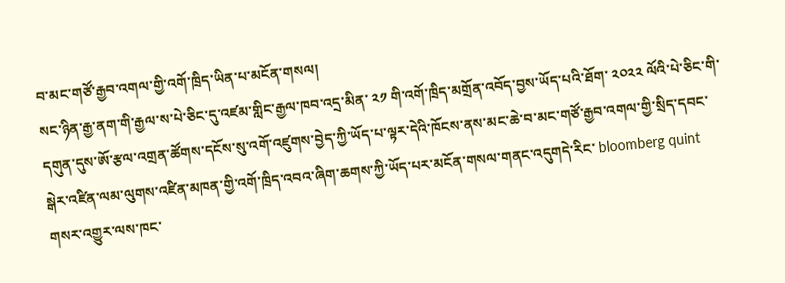བ་མང་གཙོ་རྒྱབ་འགལ་གྱི་འགོ་ཁྲིད་ཡིན་པ་མངོན་གསལ།
སང་ཉིན་རྒྱ་ནག་གི་རྒྱལ་ས་པེ་ཅིང་དུ་འཛམ་གླིང་རྒྱལ་ཁབ་འདྲ་མིན་ ༢༡ གི་འགོ་ཁྲིད་མགྲོན་འབོད་བྱས་ཡོད་པའི་ཐོག་ ༢༠༢༢ ལོའི་པེ་ཅིང་གི་དགུན་དུས་ཨོ་རྩལ་འགྲན་ཚོགས་དངོས་སུ་འགོ་འཛུགས་བྱེད་ཀྱི་ཡོད་པ་ལྟར་དེའི་ཁོངས་ནས་མང་ཆེ་བ་མང་གཙོ་རྒྱབ་འགལ་གྱི་སྲིད་དབང་སྒེར་འཛིན་ལམ་ལུགས་འཛིན་མཁན་གྱི་འགོ་ཁྲིད་འབའ་ཞིག་ཆགས་ཀྱི་ཡོད་པར་མངོན་གསལ་གནང་འདུགདེ་རིང་ bloomberg quint གསར་འགྱུར་ལས་ཁང་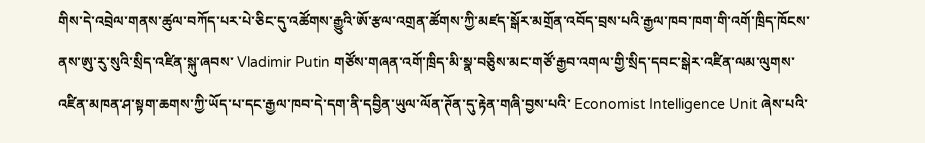གིས་དེ་འབྲེལ་གནས་ཚུལ་བཀོད་པར་པེ་ཅིང་དུ་འཚོགས་རྒྱུའི་ཨོ་རྩལ་འགྲན་ཚོགས་ཀྱི་མཛད་སྒོར་མགྲོན་འབོད་བྲས་པའི་རྒྱལ་ཁབ་ཁག་གི་འགོ་ཁྲིད་ཁོངས་ནས་ཨུ་རུ་སུའི་སྲིད་འཛིན་སྐུ་ཞབས་ Vladimir Putin གཙོས་གཞན་འགོ་ཁྲིད་མི་སྣ་བཅིུས་མང་གཙོ་རྒྱབ་འགལ་གྱི་སྲིད་དབང་སྒེར་འཛིན་ལམ་ལུགས་འཛིན་མཁན་ཤ་སྟག་ཆགས་ཀྱི་ཡོད་པ་དང་རྒྱལ་ཁབ་དེ་དག་ནི་དབྱིན་ཡུལ་ལོན་ཊོན་དུ་རྟེན་གཞི་བྱས་པའི་ Economist Intelligence Unit ཞེས་པའི་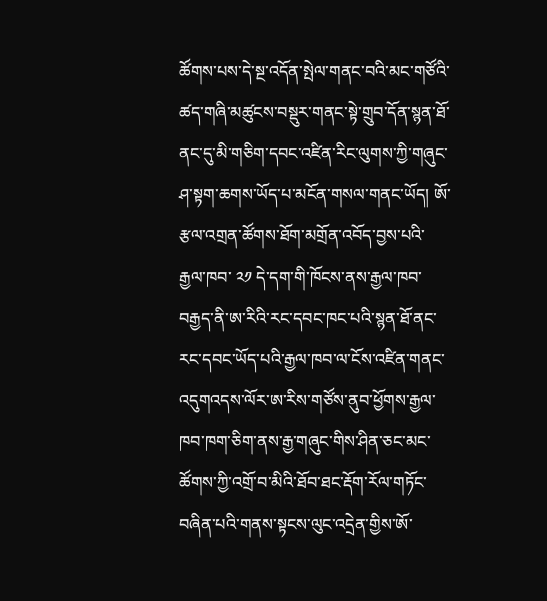ཚོགས་པས་དེ་སྔ་འདོན་སྤེལ་གནང་བའི་མང་གཙོའི་ཚད་གཞི་མཚུངས་བསྡུར་གནང་སྟེ་གྲུབ་དོན་སྙན་ཐོ་ནང་དུ་མི་གཅིག་དབང་འཛིན་རིང་ལུགས་ཀྱི་གཞུང་ཤ་སྟག་ཆགས་ཡོད་པ་མངོན་གསལ་གནང་ཡོད། ཨོ་རྩལ་འགྲན་ཚོགས་ཐོག་མགྲོན་འབོད་བྱས་པའི་རྒྱལ་ཁབ་ ༢༡ དེ་དག་གི་ཁོངས་ནས་རྒྱལ་ཁབ་བརྒྱད་ནི་ཨ་རིའི་རང་དབང་ཁང་པའི་སྙན་ཐོ་ནང་རང་དབང་ཡོད་པའི་རྒྱལ་ཁབ་ལ་ངོས་འཛིན་གནང་འདུགའདས་ལོར་ཨ་རིས་གཙོས་ནུབ་ཕྱོགས་རྒྱལ་ཁབ་ཁག་ཅིག་ནས་རྒྱ་གཞུང་གིས་ཤིན་ཅང་མང་ཚོགས་ཀྱི་འགྲོ་བ་མིའི་ཐོབ་ཐང་རྡོག་རོལ་གཏོང་བཞིན་པའི་གནས་སྟངས་ལུང་འདྲེན་གྱིས་ཨོ་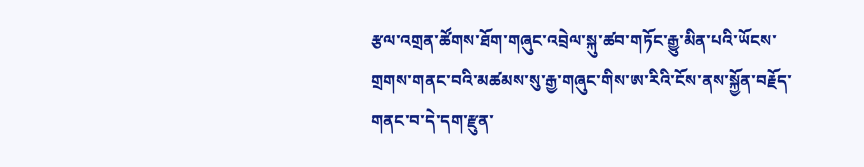རྩལ་འགྲན་ཚོགས་ཐོག་གཞུང་འབྲེལ་སྐུ་ཚབ་གཏོང་རྒྱུ་མིན་པའི་ཡོངས་གྲགས་གནང་བའི་མཚམས་སུ་རྒྱ་གཞུང་གིས་ཨ་རིའི་ངོས་ནས་སྐྱོན་བརྗོད་གནང་བ་དེ་དག་རྫུན་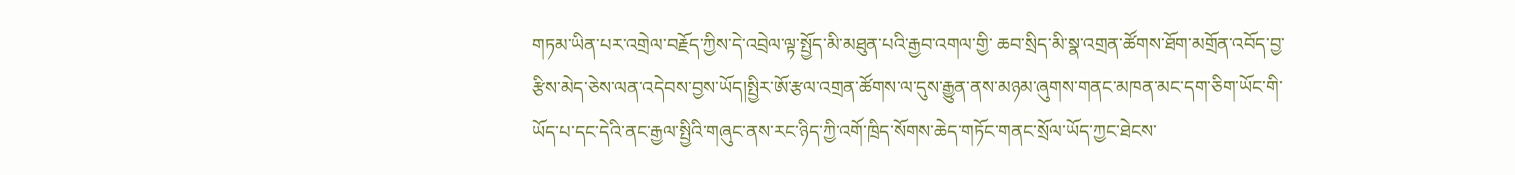གཏམ་ཡིན་པར་འགྲེལ་བརྗོད་ཀྱིས་དེ་འབྲེལ་ལྟ་སྤྱོད་མི་མཐུན་པའི་རྒྱབ་འགལ་གྱི་ ཆབ་སྲིད་མི་སྣ་འགྲན་ཚོགས་ཐོག་མགྲོན་འབོད་བྱ་རྩིས་མེད་ཅེས་ལན་འདེབས་བྱས་ཡོད།སྤྱིར་ཨོ་རྩལ་འགྲན་ཚོགས་ལ་དུས་རྒྱུན་ནས་མཉམ་ཞུགས་གནང་མཁན་མང་དག་ཅིག་ཡོང་གི་ཡོད་པ་དང་དེའི་ནང་རྒྱལ་སྤྱིའི་གཞུང་ནས་རང་ཉིད་ཀྱི་འགོ་ཁྲིད་སོགས་ཆེད་གཏོང་གནང་སྲོལ་ཡོད་ཀྱང་ཐེངས་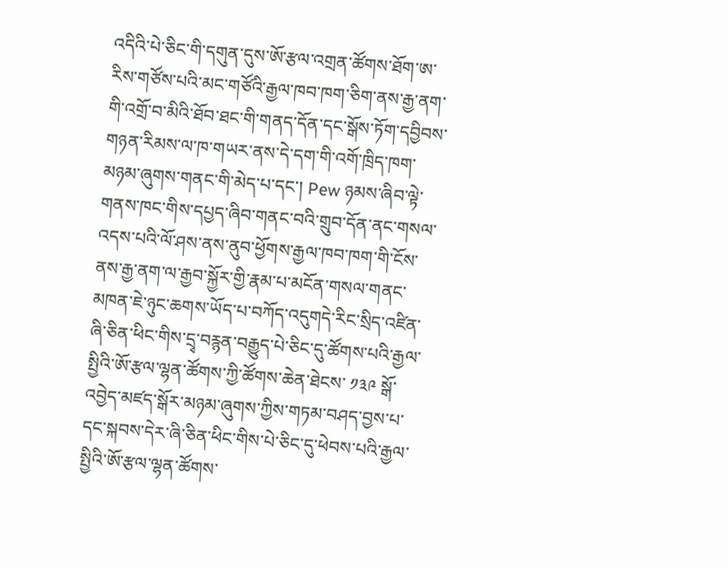འདིའི་པེ་ཅིང་གི་དགུན་དུས་ཨོ་རྩལ་འགྲན་ཚོགས་ཐོག་ཨ་རིས་གཙོས་པའི་མང་གཙོའི་རྒྱལ་ཁབ་ཁག་ཅིག་ནས་རྒྱ་ནག་གི་འགྲོ་བ་མིའི་ཐོབ་ཐང་གི་གནད་དོན་དང་སྒོས་ཏོག་དབྱིབས་གཉན་རིམས་ལ་ཁ་གཡར་ནས་དེ་དག་གི་འགོ་ཁྲིད་ཁག་མཉམ་ཞུགས་གནང་གི་མེད་པ་དང་། Pew ཉམས་ཞིབ་ལྟེ་གནས་ཁང་གིས་དཔྱད་ཞིབ་གནང་བའི་གྲུབ་དོན་ནང་གསལ་འདས་པའི་ལོ་ཤས་ནས་ནུབ་ཕྱོགས་རྒྱལ་ཁབ་ཁག་གི་ངོས་ནས་རྒྱ་ནག་ལ་རྒྱབ་སྐྱོར་གྱི་རྣམ་པ་མངོན་གསལ་གནང་མཁན་ཇེ་ཉུང་ཆགས་ཡོད་པ་བཀོད་འདུགདེ་རིང་སྲིད་འཛིན་ཞི་ཅིན་ཕིང་གིས་དྲྭ་བརྙན་བརྒྱུད་པེ་ཅིང་དུ་ཚོགས་པའི་རྒྱལ་སྤྱིའི་ཨོ་རྩལ་ལྷན་ཚོགས་ཀྱི་ཚོགས་ཆེན་ཐེངས་ ༡༣༩ སྒོ་འབྱེད་མཛད་སྒོར་མཉམ་ཞུགས་ཀྱིས་གཏམ་བཤད་བྱས་པ་དང་སྐབས་དེར་ཞི་ཅིན་ཕིང་གིས་པེ་ཅིང་དུ་ཕེབས་པའི་རྒྱལ་སྤྱིའི་ཨོ་རྩལ་ལྷན་ཚོགས་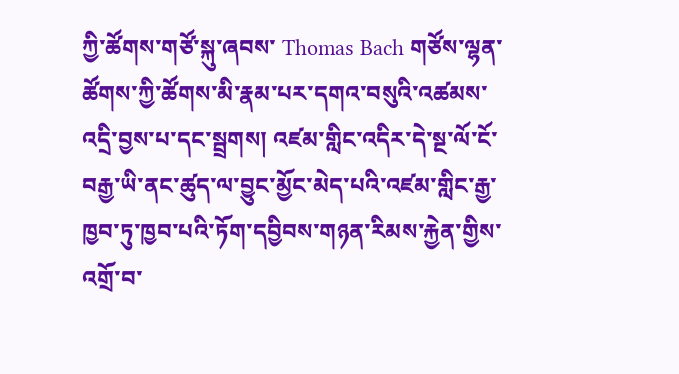ཀྱི་ཚོགས་གཙོ་སྐུ་ཞབས་ Thomas Bach གཙོས་ལྷན་ཚོགས་ཀྱི་ཚོགས་མི་རྣམ་པར་དགའ་བསུའི་འཚམས་འདྲི་བྱས་པ་དང་སྦྲགས། འཛམ་གླིང་འདིར་དེ་སྔ་ལོ་ངོ་བརྒྱ་ཡི་ནང་ཚུད་ལ་བྱུང་མྱོང་མེད་པའི་འཛམ་གླིང་རྒྱ་ཁྱབ་ཏུ་ཁྱབ་པའི་ཏོག་དབྱིབས་གཉན་རིམས་རྐྱེན་གྱིས་འགྲོ་བ་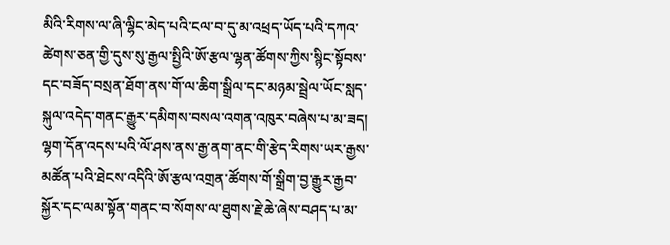མིའི་རིགས་ལ་ཞི་ལྷིང་མེད་པའི་ངལ་བ་དུ་མ་འཕྲད་ཡོད་པའི་དཀའ་ཚེགས་ཅན་གྱི་དུས་སུ་རྒྱལ་སྤྱིའི་ཨོ་རྩལ་ལྷན་ཚོགས་ཀྱིས་སྙིང་སྟོབས་དང་བཟོད་བསྲན་ཐོག་ནས་གོ་ལ་ཆིག་སྒྲིལ་དང་མཉམ་སྦྲེལ་ཡོང་སླད་སྐུལ་འདེད་གནང་རྒྱུར་དམིགས་བསལ་འགན་འཁུར་བཞེས་པ་མ་ཟད། ལྷག་དོན་འདས་པའི་ལོ་ཤས་ནས་རྒྱ་ནག་ནང་གི་རྩེད་རིགས་ཡར་རྒྱས་མཚོན་པའི་ཐེངས་འདིའི་ཨོ་རྩལ་འགྲན་ཚོགས་གོ་སྒྲིག་བྱ་རྒྱུར་རྒྱབ་སྐྱོར་དང་ལམ་སྟོན་གནང་བ་སོགས་ལ་ཐུགས་རྗེ་ཆེ་ཞེས་བཤད་པ་མ་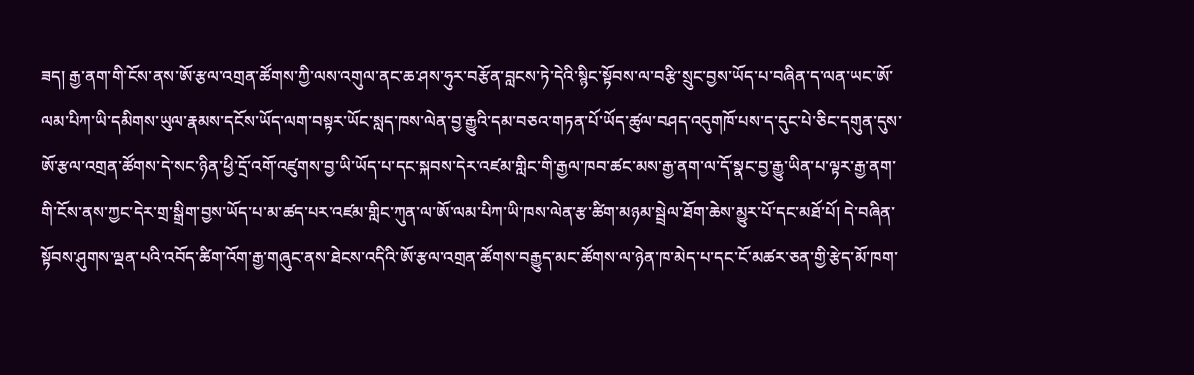ཟད། རྒྱ་ནག་གི་ངོས་ནས་ཨོ་རྩལ་འགྲན་ཚོགས་ཀྱི་ལས་འགུལ་ནང་ཆ་ཤས་ཧུར་བརྩོན་བླངས་ཏེ་དེའི་སྙིང་སྟོབས་ལ་བརྩི་སྲུང་བྱས་ཡོད་པ་བཞིན་ད་ལན་ཡང་ཨོ་ལམ་པིཀ་ཡི་དམིགས་ཡུལ་རྣམས་དངོས་ཡོད་ལག་བསྟར་ཡོང་སླད་ཁས་ལེན་བྱ་རྒྱུའི་དམ་བཅའ་གཏན་པོ་ཡོད་ཚུལ་བཤད་འདུགཁོ་པས་ད་དུང་པེ་ཅིང་དགུན་དུས་ཨོ་རྩལ་འགྲན་ཚོགས་དེ་སང་ཉིན་ཕྱི་དྲོ་འགོ་འཛུགས་བྱ་ཡི་ཡོད་པ་དང་སྐབས་དེར་འཛམ་གླིང་གི་རྒྱལ་ཁབ་ཚང་མས་རྒྱ་ནག་ལ་དོ་སྣང་བྱ་རྒྱུ་ཡིན་པ་ལྟར་རྒྱ་ནག་གི་ངོས་ནས་ཀྱང་དེར་གྲ་སྒྲིག་བྱས་ཡོད་པ་མ་ཚད་པར་འཛམ་གླིང་ཀུན་ལ་ཨོ་ལམ་པིཀ་ཡི་ཁས་ལེན་རྩ་ཚིག་མཉམ་སྦྲེལ་ཐོག་ཆེས་མྱུར་པོ་དང་མཐོ་པོ། དེ་བཞིན་སྟོབས་ཤུགས་ལྡན་པའི་འབོད་ཚིག་འོག་རྒྱ་གཞུང་ནས་ཐེངས་འདིའི་ཨོ་རྩལ་འགྲན་ཚོགས་བརྒྱུད་མང་ཚོགས་ལ་ཉེན་ཁ་མེད་པ་དང་ངོ་མཚར་ཅན་གྱི་རྩེད་མོ་ཁག་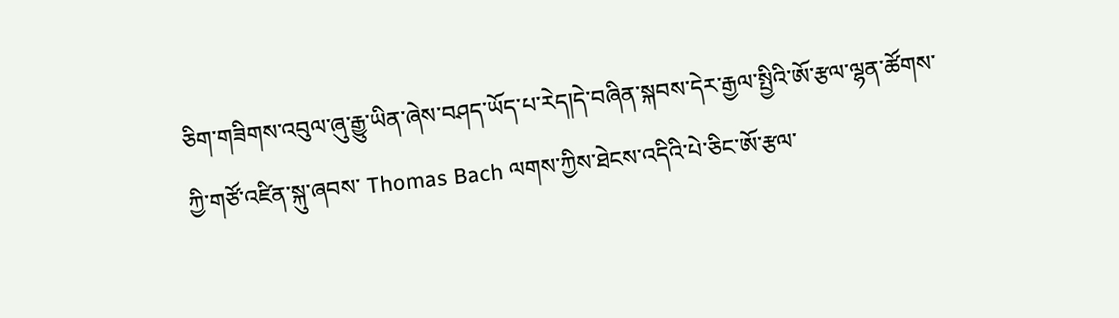ཅིག་གཟིགས་འབུལ་ཞུ་རྒྱུ་ཡིན་ཞེས་བཤད་ཡོད་པ་རེད།དེ་བཞིན་སྐབས་དེར་རྒྱལ་སྤྱིའི་ཨོ་རྩལ་ལྷན་ཚོགས་ཀྱི་གཙོ་འཛིན་སྐུ་ཞབས་ Thomas Bach ལགས་ཀྱིས་ཐེངས་འདིའི་པེ་ཅིང་ཨོ་རྩལ་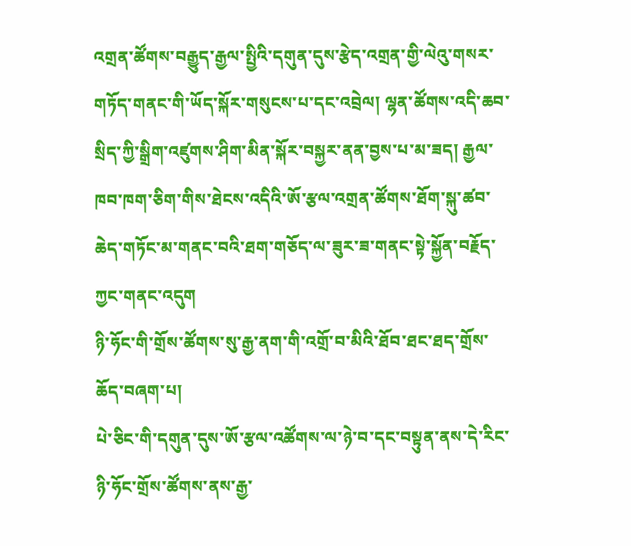འགྲན་ཚོགས་བརྒྱུད་རྒྱལ་སྤྱིའི་དགུན་དུས་རྩེད་འགྲན་གྱི་ལེའུ་གསར་གཏོད་གནང་གི་ཡོད་སྐོར་གསུངས་པ་དང་འབྲེལ། ལྷན་ཚོགས་འདི་ཆབ་སྲིད་ཀྱི་སྒྲིག་འཛུགས་ཤིག་མིན་སྐོར་བསྐྱར་ནན་བྱས་པ་མ་ཟད། རྒྱལ་ཁབ་ཁག་ཅིག་གིས་ཐེངས་འདིའི་ཨོ་རྩལ་འགྲན་ཚོགས་ཐོག་སྐུ་ཚབ་ཆེད་གཏོང་མ་གནང་བའི་ཐག་གཅོད་ལ་ཟུར་ཟ་གནང་སྟེ་སྐྱོན་བརྗོད་ཀྱང་གནང་འདུག
ཉི་ཧོང་གི་གྲོས་ཚོགས་སུ་རྒྱ་ནག་གི་འགྲོ་བ་མིའི་ཐོབ་ཐང་ཐད་གྲོས་ཆོད་བཞག་པ།
པེ་ཅིང་གི་དགུན་དུས་ཨོ་རྩལ་འཚོགས་ལ་ཉེ་བ་དང་བསྟུན་ནས་དེ་རིང་ཉི་ཧོང་གྲོས་ཚོགས་ནས་རྒྱ་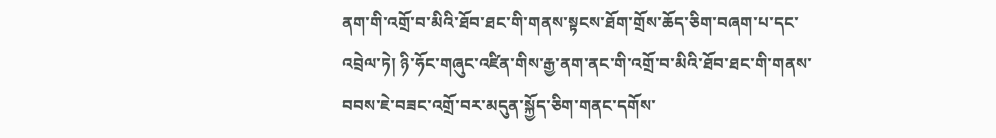ནག་གི་འགྲོ་བ་མིའི་ཐོབ་ཐང་གི་གནས་སྟངས་ཐོག་གྲོས་ཆོད་ཅིག་བཞག་པ་དང་འབྲེལ་ཏེ། ཉི་ཧོང་གཞུང་འཛིན་གིས་རྒྱ་ནག་ནང་གི་འགྲོ་བ་མིའི་ཐོབ་ཐང་གི་གནས་བབས་ཇེ་བཟང་འགྲོ་བར་མདུན་སྐྱོད་ཅིག་གནང་དགོས་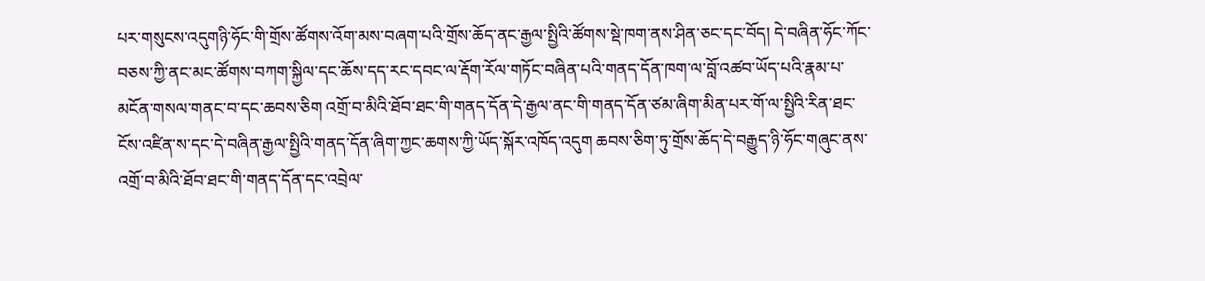པར་གསུངས་འདུགཉི་ཧོང་གི་གྲོས་ཚོགས་འོག་མས་བཞག་པའི་གྲོས་ཆོད་ནང་རྒྱལ་སྤྱིའི་ཚོགས་སྡེ་ཁག་ནས་ཤིན་ཅང་དང་བོད། དེ་བཞིན་ཧོང་ཀོང་བཅས་ཀྱི་ནང་མང་ཚོགས་བཀག་སྐྱིལ་དང་ཆོས་དད་རང་དབང་ལ་རྡོག་རོལ་གཏོང་བཞིན་པའི་གནད་དོན་ཁག་ལ་བློ་འཚབ་ཡོད་པའི་རྣམ་པ་མངོན་གསལ་གནང་བ་དང་ཆབས་ཅིག འགྲོ་བ་མིའི་ཐོབ་ཐང་གི་གནད་དོན་དེ་རྒྱལ་ནང་གི་གནད་དོན་ཙམ་ཞིག་མིན་པར་གོ་ལ་སྤྱིའི་རིན་ཐང་ངོས་འཛིན་ས་དང་དེ་བཞིན་རྒྱལ་སྤྱིའི་གནད་དོན་ཞིག་ཀྱང་ཆགས་ཀྱི་ཡོད་སྐོར་འཁོད་འདུག ཆབས་ཅིག་ཏུ་གྲོས་ཆོད་དེ་བརྒྱུད་ཉི་ཧོང་གཞུང་ནས་འགྲོ་བ་མིའི་ཐོབ་ཐང་གི་གནད་དོན་དང་འབྲེལ་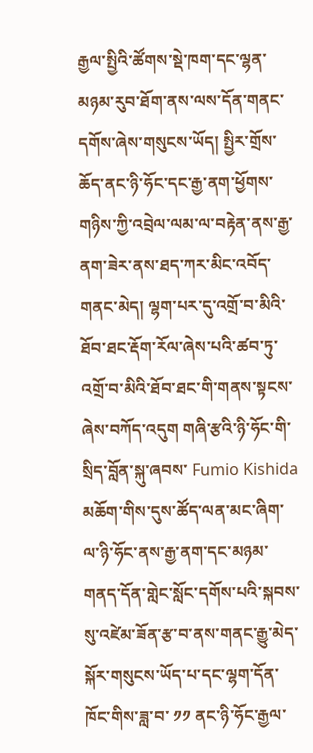རྒྱལ་སྤྱིའི་ཚོགས་སྡེ་ཁག་དང་ལྷན་མཉམ་རུབ་ཐོག་ནས་ལས་དོན་གནང་དགོས་ཞེས་གསུངས་ཡོད། སྤྱིར་གྲོས་ཆོད་ནང་ཉི་ཧོང་དང་རྒྱ་ནག་ཕྱོགས་གཉིས་ཀྱི་འབྲེལ་ལམ་ལ་བརྟེན་ནས་རྒྱ་ནག་ཟེར་ནས་ཐད་ཀར་མིང་འབོད་གནང་མེད། ལྷག་པར་དུ་འགྲོ་བ་མིའི་ཐོབ་ཐང་རྡོག་རོལ་ཞེས་པའི་ཚབ་ཏུ་འགྲོ་བ་མིའི་ཐོབ་ཐང་གི་གནས་སྟངས་ཞེས་བཀོད་འདུག གཞི་རྩའི་ཉི་ཧོང་གི་སྲིད་བློན་སྐུ་ཞབས་ Fumio Kishida མཆོག་གིས་དུས་ཚོད་ལན་མང་ཞིག་ལ་ཉི་ཧོང་ནས་རྒྱ་ནག་དང་མཉམ་གནད་དོན་གླེང་སློང་དགོས་པའི་སྐབས་སུ་འཛེམ་ཟོན་རྩ་བ་ནས་གནང་རྒྱུ་མེད་སྐོར་གསུངས་ཡོད་པ་དང་ལྷག་དོན་ཁོང་གིས་ཟླ་བ་ ༡༡ ནང་ཉི་ཧོང་རྒྱལ་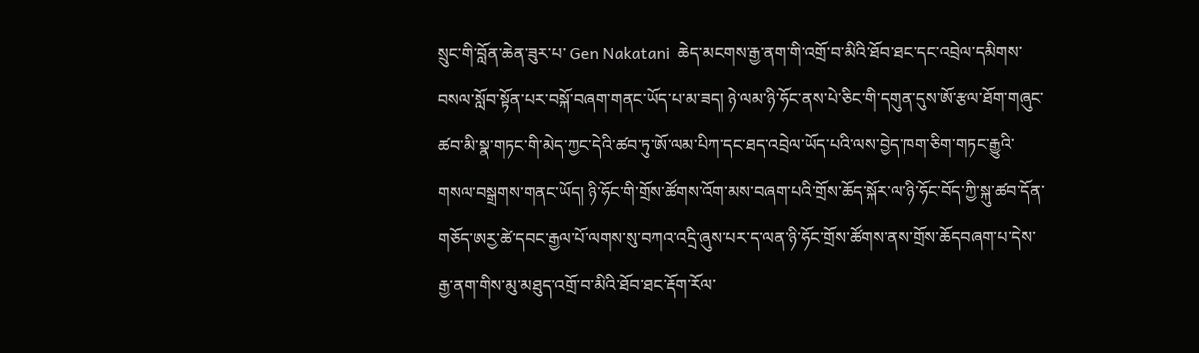སྲུང་གི་བློན་ཆེན་ཟུར་པ་ Gen Nakatani  ཆེད་མངགས་རྒྱ་ནག་གི་འགྲོ་བ་མིའི་ཐོབ་ཐང་དང་འབྲེལ་དམིགས་བསལ་སློབ་སྟོན་པར་བསྐོ་བཞག་གནང་ཡོད་པ་མ་ཟད། ཉེ་ལམ་ཉི་ཧོང་ནས་པེ་ཅིང་གི་དགུན་དུས་ཨོ་རྩལ་ཐོག་གཞུང་ཚབ་མི་སྣ་གཏང་གི་མེད་ཀྱང་དེའི་ཚབ་ཏུ་ཨོ་ལམ་པིཀ་དང་ཐད་འབྲེལ་ཡོད་པའི་ལས་བྱེད་ཁག་ཅིག་གཏང་རྒྱུའི་གསལ་བསྒྲགས་གནང་ཡོད། ཉི་ཧོང་གི་གྲོས་ཚོགས་འོག་མས་བཞག་པའི་གྲོས་ཆོད་སྐོར་ལ་ཉི་ཧོང་བོད་ཀྱི་སྐུ་ཚབ་དོན་གཅོད་ཨརྱ་ཚེ་དབང་རྒྱལ་པོ་ལགས་སུ་བཀའ་འདྲི་ཞུས་པར་ད་ལན་ཉི་ཧོང་གྲོས་ཚོགས་ནས་གྲོས་ཆོདབཞག་པ་དེས་རྒྱ་ནག་གིས་མུ་མཐུད་འགྲོ་བ་མིའི་ཐོབ་ཐང་རྡོག་རོལ་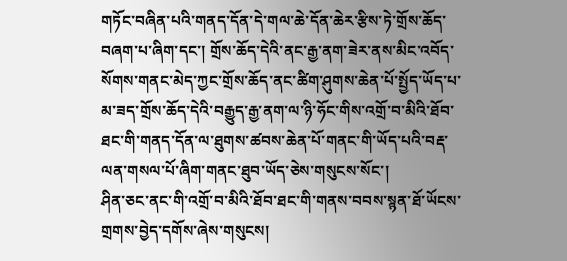གཏོང་བཞིན་པའི་གནད་དོན་དེ་གལ་ཆེ་དོན་ཆེར་རྩིས་ཏེ་གྲོས་ཆོད་བཞག་པ་ཞིག་དང་། གྲོས་ཆོད་དེའི་ནང་རྒྱ་ནག་ཟེར་ནས་མིང་འབོད་སོགས་གནང་མེད་ཀྱང་གྲོས་ཆོད་ནང་ཚིག་ཤུགས་ཆེན་པོ་སྤྱོད་ཡོད་པ་མ་ཟད་གྲོས་ཆོད་དེའི་བརྒྱུད་རྒྱ་ནག་ལ་ཉི་ཧོང་གིས་འགྲོ་བ་མིའི་ཐོབ་ཐང་གི་གནད་དོན་ལ་ཐུགས་ཚབས་ཆེན་པོ་གནང་གི་ཡོད་པའི་བརྡ་ལན་གསལ་པོ་ཞིག་གནང་ཐུབ་ཡོད་ཅེས་གསུངས་སོང་།
ཤིན་ཅང་ནང་གི་འགྲོ་བ་མིའི་ཐོབ་ཐང་གི་གནས་བབས་སྙན་ཐོ་ཡོངས་གྲགས་བྱེད་དགོས་ཞེས་གསུངས།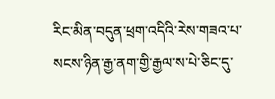རིང་མིན་བདུན་ཕྲག་འདིའི་རེས་གཟའ་པ་སངས་ཉིན་རྒྱ་ནག་གྱི་རྒྱལ་ས་པེ་ཅིང་དུ་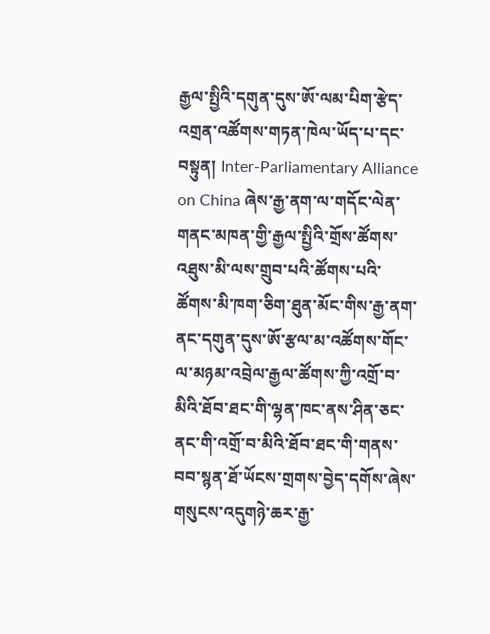རྒྱལ་སྤྱིའི་དགུན་དུས་ཨོ་ལམ་པིག་རྩེད་འགྲན་འཚོགས་གཏན་ཁེལ་ཡོད་པ་དང་བསྟུན། Inter-Parliamentary Alliance on China ཞེས་རྒྱ་ནག་ལ་གདོང་ལེན་གནང་མཁན་གྱི་རྒྱལ་སྤྱིའི་གྲོས་ཚོགས་འཐུས་མི་ལས་གྲུབ་པའི་ཚོགས་པའི་ཚོགས་མི་ཁག་ཅིག་ཐུན་མོང་གིས་རྒྱ་ནག་ནང་དགུན་དུས་ཨོ་རྩལ་མ་འཚོགས་གོང་ལ་མཉམ་འབྲེལ་རྒྱལ་ཚོགས་ཀྱི་འགྲོ་བ་མིའི་ཐོབ་ཐང་གི་ལྷན་ཁང་ནས་ཤིན་ཅང་ནང་གི་འགྲོ་བ་མིའི་ཐོབ་ཐང་གི་གནས་བབ་སྙན་ཐོ་ཡོངས་གྲགས་བྱེད་དགོས་ཞེས་གསུངས་འདུགཉེ་ཆར་རྒྱ་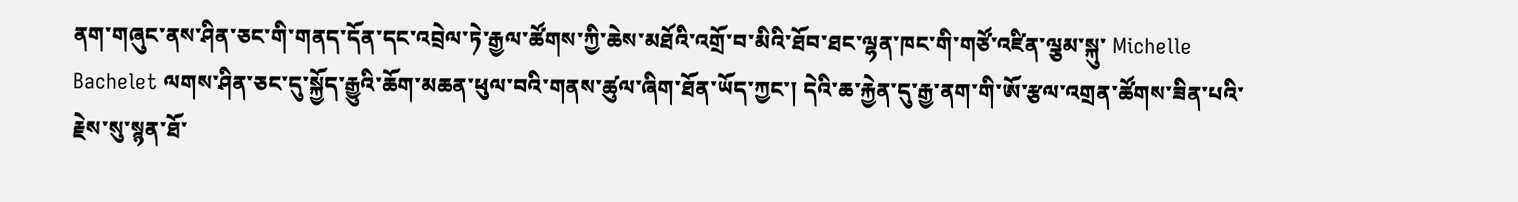ནག་གཞུང་ནས་ཤིན་ཅང་གི་གནད་དོན་དང་འབྲེལ་ཏེ་རྒྱལ་ཚོགས་ཀྱི་ཆེས་མཐོའི་འགྲོ་བ་མིའི་ཐོབ་ཐང་ལྷན་ཁང་གི་གཙོ་འཛིན་ལྕམ་སྐུ་ Michelle Bachelet ལགས་ཤིན་ཅང་དུ་སྐྱོད་རྒྱུའི་ཆོག་མཆན་ཕུལ་བའི་གནས་ཚུལ་ཞིག་ཐོན་ཡོད་ཀྱང་། དེའི་ཆ་རྐྱེན་དུ་རྒྱ་ནག་གི་ཨོ་རྩལ་འགྲན་ཚོགས་ཟིན་པའི་རྗེས་སུ་སྙན་ཐོ་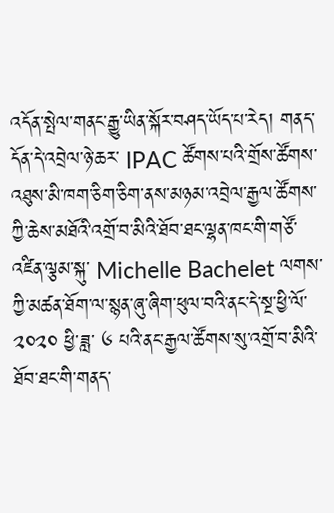འདོན་སྤེལ་གནང་རྒྱུ་ཡིན་སྐོར་བཤད་ཡོད་པ་རེད། གནད་དོན་དེ་འབྲེལ་ཉེ་ཆར་ IPAC ཚོགས་པའི་གྲོས་ཚོགས་འཐུས་མི་ཁག་ཅིག་ཅིག་ནས་མཉམ་འབྲེལ་རྒྱལ་ཚོགས་ཀྱི་ཆེས་མཐོའི་འགྲོ་བ་མིའི་ཐོབ་ཐང་ལྷན་ཁང་གི་གཙོ་འཛིན་ལྕམ་སྐུ་ Michelle Bachelet ལགས་ཀྱི་མཚན་ཐོག་ལ་སྙན་ཞུ་ཞིག་ཕུལ་བའི་ནང་དེ་སྔ་ཕྱི་ལོ་ ༢༠༢༠ ཕྱི་ཟླ་ ༦ པའི་ནང་རྒྱལ་ཚོགས་སུ་འགྲོ་བ་མིའི་ཐོབ་ཐང་གི་གནད་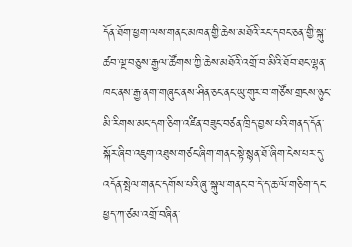དོན་ཐོག་ཕྱག་ལས་གནང་མཁན་གྱི་ཆེས་མཐོའི་རང་དབང་ཅན་གྱི་སྐུ་ཚབ་ལྔ་བཅུས་རྒྱལ་ཚོགས་ཀྱི་ཆེས་མཐོའི་འགྲོ་བ་མིའི་ཐོབ་ཐང་ལྷན་ཁང་ནས་རྒྱ་ནག་གཞུང་ནས་ཤིན་ཅང་ནང་ཡུ་གུར་བ་གཙོས་གྲངས་ཉུང་མི་རིགས་མང་དག་ཅིག་འཛིན་བཟུང་བཙན་ཁྲིད་བྱས་པའི་གནད་དོན་སྐོར་ཞིབ་འཇུག་འཐུས་གཙང་ཞིག་གནང་སྟེ་སྙན་ཐོ་ཞིག་ངེས་པར་དུ་འདོན་སྤེལ་གནང་དགོས་པའི་ཞུ་སྐུལ་གནང་བ་དེ་ད་ཆ་ལོ་གཅིག་དང་ཕྱད་ཀ་ཙམ་འགྲོ་བཞིན་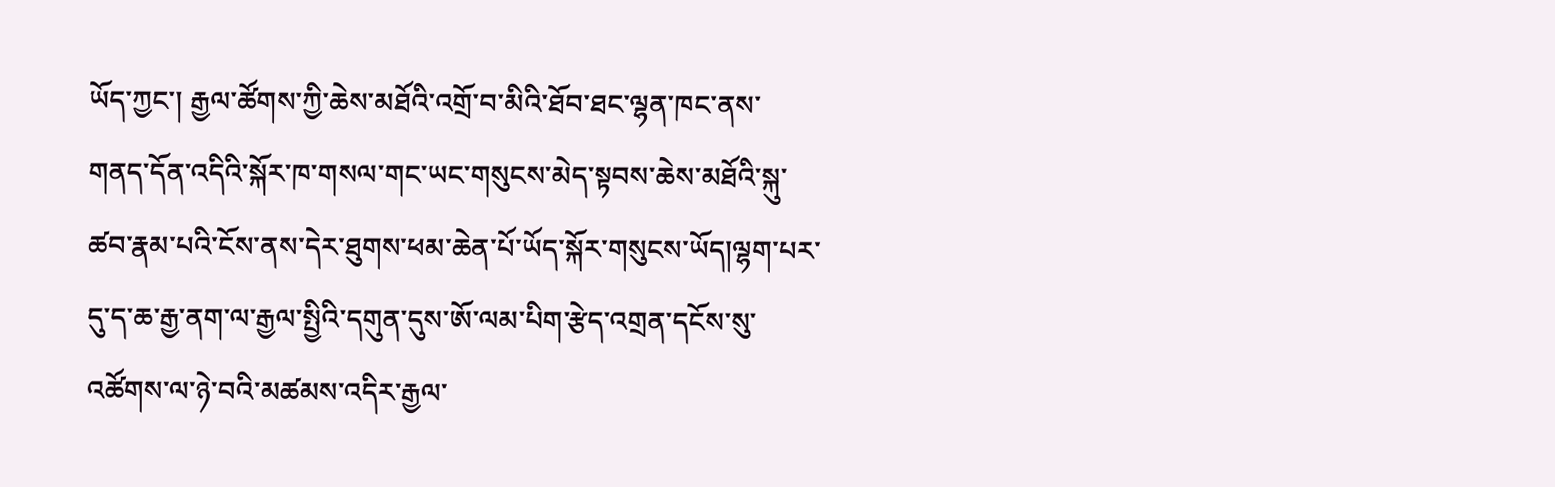ཡོད་ཀྱང་། རྒྱལ་ཚོགས་ཀྱི་ཆེས་མཐོའི་འགྲོ་བ་མིའི་ཐོབ་ཐང་ལྷན་ཁང་ནས་གནད་དོན་འདིའི་སྐོར་ཁ་གསལ་གང་ཡང་གསུངས་མེད་སྟབས་ཆེས་མཐོའི་སྐུ་ཚབ་རྣམ་པའི་ངོས་ནས་དེར་ཐུགས་ཕམ་ཆེན་པོ་ཡོད་སྐོར་གསུངས་ཡོད།ལྷག་པར་དུ་ད་ཆ་རྒྱ་ནག་ལ་རྒྱལ་སྤྱིའི་དགུན་དུས་ཨོ་ལམ་པིག་རྩེད་འགྲན་དངོས་སུ་འཚོགས་ལ་ཉེ་བའི་མཚམས་འདིར་རྒྱལ་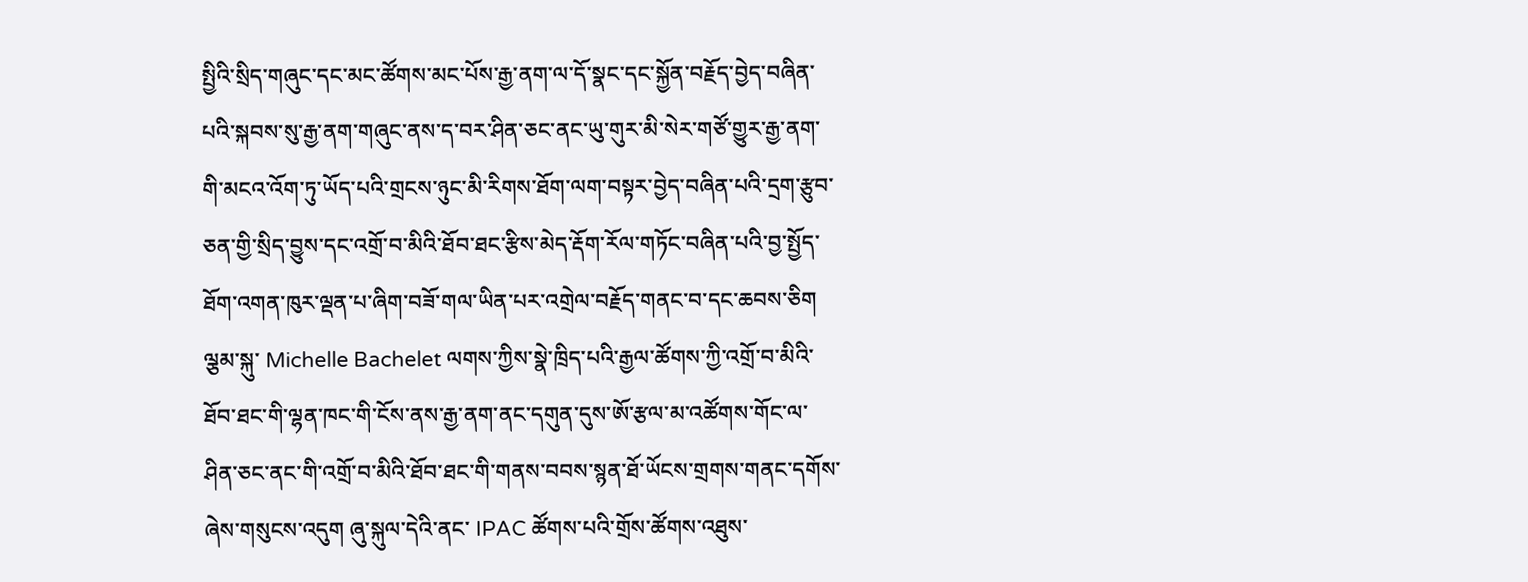སྤྱིའི་སྲིད་གཞུང་དང་མང་ཚོགས་མང་པོས་རྒྱ་ནག་ལ་དོ་སྣང་དང་སྐྱོན་བརྗོད་བྱེད་བཞིན་པའི་སྐབས་སུ་རྒྱ་ནག་གཞུང་ནས་ད་བར་ཤིན་ཅང་ནང་ཡུ་གུར་མི་སེར་གཙོ་གྱུར་རྒྱ་ནག་གི་མངའ་འོག་ཏུ་ཡོད་པའི་གྲངས་ཉུང་མི་རིགས་ཐོག་ལག་བསྟར་བྱེད་བཞིན་པའི་དྲག་རྩུབ་ཅན་གྱི་སྲིད་བྱུས་དང་འགྲོ་བ་མིའི་ཐོབ་ཐང་རྩིས་མེད་རྡོག་རོལ་གཏོང་བཞིན་པའི་བྱ་སྤྱོད་ཐོག་འགན་ཁུར་ལྡན་པ་ཞིག་བཟོ་གལ་ཡིན་པར་འགྲེལ་བརྗོད་གནང་བ་དང་ཆབས་ཅིག ལྕམ་སྐུ་ Michelle Bachelet ལགས་ཀྱིས་སྣེ་ཁྲིད་པའི་རྒྱལ་ཚོགས་ཀྱི་འགྲོ་བ་མིའི་ཐོབ་ཐང་གི་ལྷན་ཁང་གི་ངོས་ནས་རྒྱ་ནག་ནང་དགུན་དུས་ཨོ་རྩལ་མ་འཚོགས་གོང་ལ་ཤིན་ཅང་ནང་གི་འགྲོ་བ་མིའི་ཐོབ་ཐང་གི་གནས་བབས་སྙན་ཐོ་ཡོངས་གྲགས་གནང་དགོས་ཞེས་གསུངས་འདུག ཞུ་སྐུལ་དེའི་ནང་ IPAC ཚོགས་པའི་གྲོས་ཚོགས་འཐུས་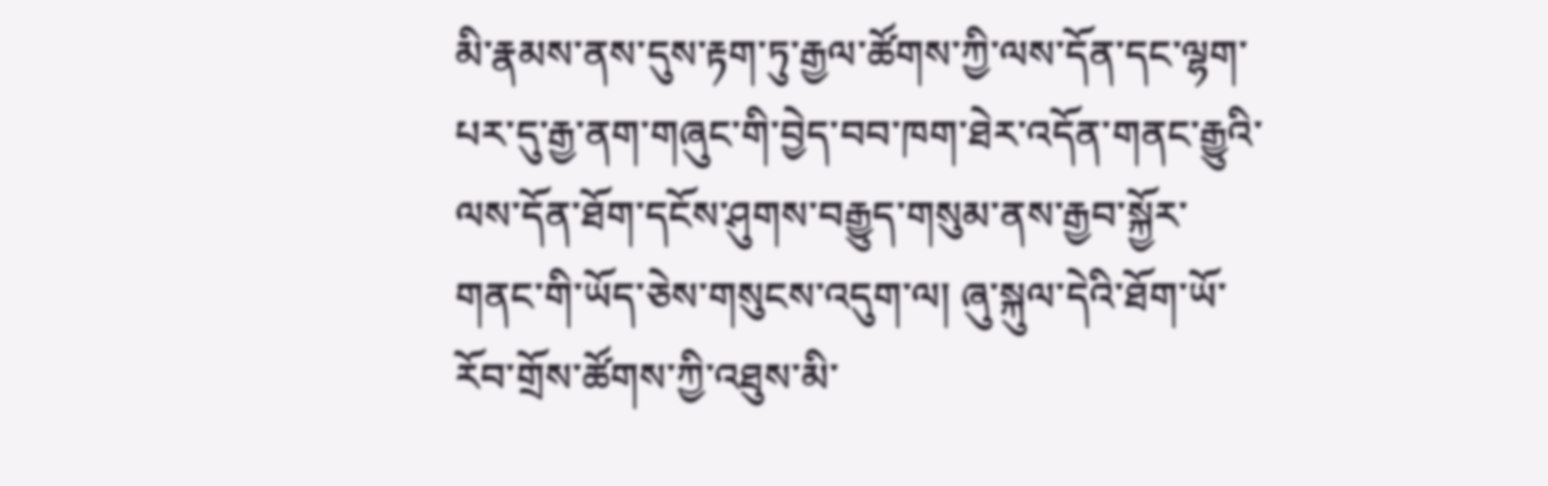མི་རྣམས་ནས་དུས་རྟག་ཏུ་རྒྱལ་ཚོགས་ཀྱི་ལས་དོན་དང་ལྷག་པར་དུ་རྒྱ་ནག་གཞུང་གི་བྱེད་བབ་ཁག་ཐེར་འདོན་གནང་རྒྱུའི་ལས་དོན་ཐོག་དངོས་ཤུགས་བརྒྱུད་གསུམ་ནས་རྒྱབ་སྐྱོར་གནང་གི་ཡོད་ཅེས་གསུངས་འདུག་ལ། ཞུ་སྐུལ་དེའི་ཐོག་ཡོ་རོབ་གྲོས་ཚོགས་ཀྱི་འཐུས་མི་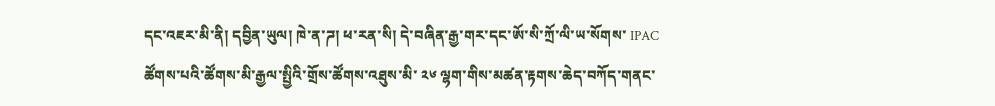དང་འཇར་མི་ནི། དབྱིན་ཡུལ། ཁེ་ན་ཌ། ཕ་རན་སི། དེ་བཞིན་རྒྱ་གར་དང་ཨོ་སི་ཀྲོ་ལི་ཡ་སོགས་ IPAC ཚོགས་པའི་ཚོགས་མི་རྒྱལ་སྤྱིའི་གྲོས་ཚོགས་འཐུས་མི་ ༢༦ ལྷག་གིས་མཚན་རྟགས་ཆེད་བཀོད་གནང་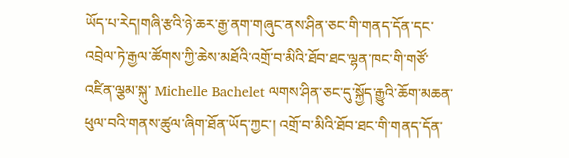ཡོད་པ་རེད།གཞི་རྩའི་ཉེ་ཆར་རྒྱ་ནག་གཞུང་ནས་ཤིན་ཅང་གི་གནད་དོན་དང་འབྲེལ་ཏེ་རྒྱལ་ཚོགས་ཀྱི་ཆེས་མཐོའི་འགྲོ་བ་མིའི་ཐོབ་ཐང་ལྷན་ཁང་གི་གཙོ་འཛིན་ལྕམ་སྐུ་ Michelle Bachelet ལགས་ཤིན་ཅང་དུ་སྐྱོད་རྒྱུའི་ཆོག་མཆན་ཕུལ་བའི་གནས་ཚུལ་ཞིག་ཐོན་ཡོད་ཀྱང་། འགྲོ་བ་མིའི་ཐོབ་ཐང་གི་གནད་དོན་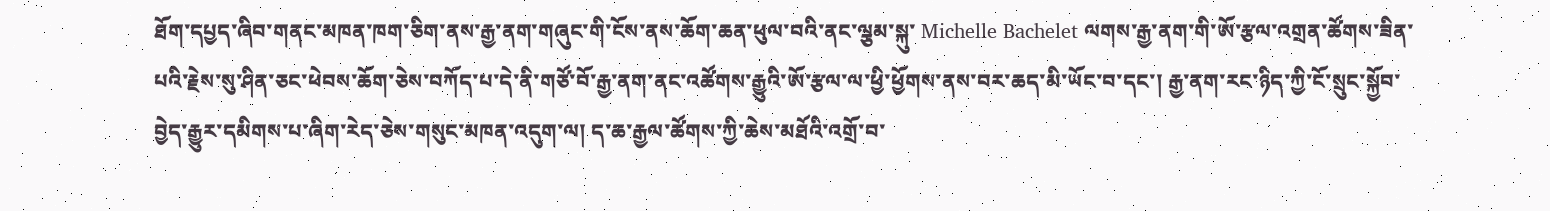ཐོག་དཔྱད་ཞིབ་གནང་མཁན་ཁག་ཅིག་ནས་རྒྱ་ནག་གཞུང་གི་ངོས་ནས་ཆོག་ཆན་ཕུལ་བའི་ནང་ལྕམ་སྐུ་ Michelle Bachelet ལགས་རྒྱ་ནག་གི་ཨོ་རྩལ་འགྲན་ཚོགས་ཟིན་པའི་རྗེས་སུ་ཤིན་ཅང་ཕེབས་ཆོག་ཅེས་བཀོད་པ་དེ་ནི་གཙོ་བོ་རྒྱ་ནག་ནང་འཚོགས་རྒྱུའི་ཨོ་རྩལ་ལ་ཕྱི་ཕྱོགས་ནས་བར་ཆད་མི་ཡོང་བ་དང་། རྒྱ་ནག་རང་ཉིད་ཀྱི་ངོ་སྲུང་སྐྱོབ་བྱེད་རྒྱུར་དམིགས་པ་ཞིག་རེད་ཅེས་གསུང་མཁན་འདུག་ལ། ད་ཆ་རྒྱལ་ཚོགས་ཀྱི་ཆེས་མཐོའི་འགྲོ་བ་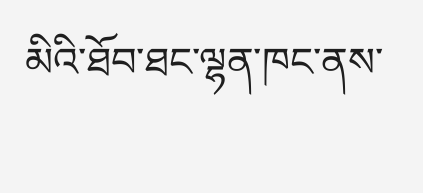མིའི་ཐོབ་ཐང་ལྷན་ཁང་ནས་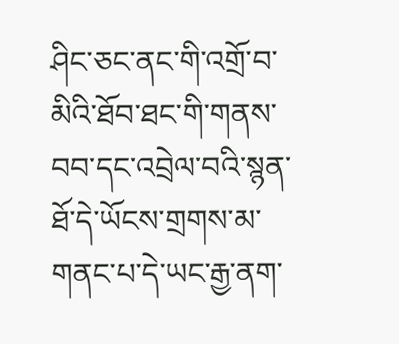ཤིང་ཅང་ནང་གི་འགྲོ་བ་མིའི་ཐོབ་ཐང་གི་གནས་བབ་དང་འབྲེལ་བའི་སྙན་ཐོ་དེ་ཡོངས་གྲགས་མ་གནང་པ་དེ་ཡང་རྒྱ་ནག་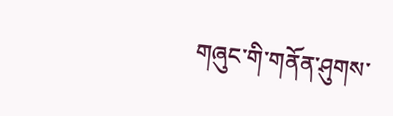གཞུང་གི་གནོན་ཤུགས་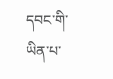དབང་གི་ཡིན་པ་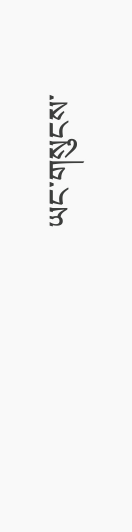ཡང་གསུངས་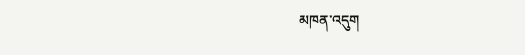མཁན་འདུག